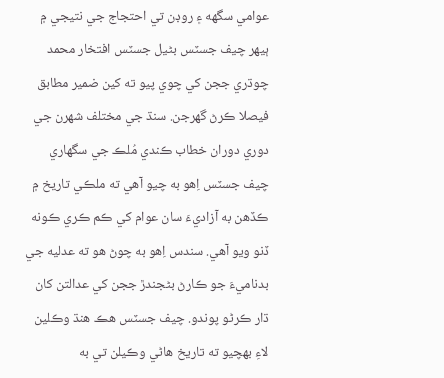عوامي سگهه ۽ روڊن تي احتجاج جي نتيجي ۾ ٻيهر چيف جسٽس بڻيل جسٽس افتخار محمد چوڌري ججن کي چوي پيو ته کين ضمير مطابق فيصلا ڪرڻ گهرجن. سنڌ جي مختلف شهرن جي دوري دوران خطاب ڪندي مُلڪ جي سگهاري چيف جسٽس اِهو به چيو آهي ته ملڪي تاريخ ۾ ڪڏهن به آزاديءَ سان عوام کي ڪم ڪري ڪونه ڏنو ويو آهي. سندس اِهو به چوڻ هو ته عدليه جي بدناميءَ جو ڪارڻ بڻجندڙ ججن کي عدالتن کان ڌار ڪرڻو پوندو. چيف جسٽس هڪ هنڌ وڪلين لاءِ بهچيو ته تاريخ هاڻي وڪيلن تي به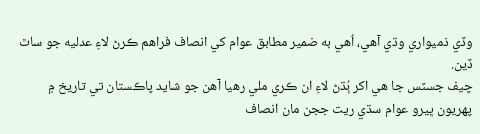وڏي ذميواري وڌي آهي، اُهي به ضمير مطابق عوام کي انصاف فراهم ڪرڻ لاءِ عدليه جو ساٿ ڏين.
چيف جسٽس جا هي اکر ٻُڌڻ لاءِ ان ڪري ملي رهيا آهن جو شايد پاڪستان تي تاريخ ۾ پهريون ڀيرو عوام سڌي ريت ججن مان انصاف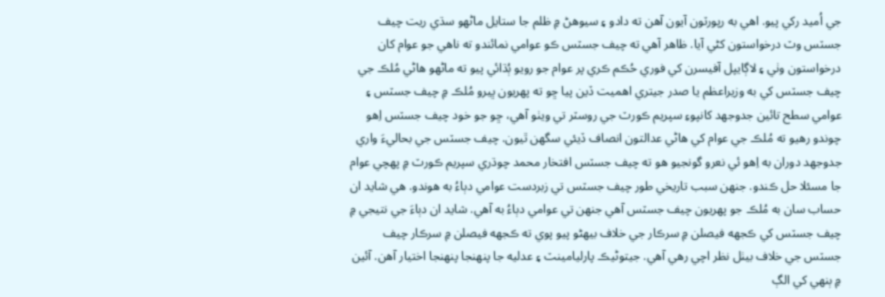جي اُميد رکي پيو. اهي به رپورٽون آيون آهن ته دادو ۽ سيوهڻ ۾ ظلم جا ستايل ماڻهو سڌي ريت چيف جسٽس وٽ درخواستون کڻي آيا. ظاهر آهي ته چيف جسٽس ڪو عوامي نمائندو ته ناهي جو عوام کان درخواستون وٺي ۽ لاڳايپل آفيسرن کي فوري حُڪم ڪري پر عوام جو رويو ٻُڌائي پيو ته ماڻهو هاڻي مُلڪ جي چيف جسٽس کي به وزيراعظم يا صدر جيتري اهميت ڏين پيا ڇو ته پهريون ڀيرو مُلڪ ۾ چيف جسٽس ۽ عوامي سطح تائين جدوجهد کانپوءِ سپريم ڪورٽ جي روسٽر تي ويٺو آهي، ڇو جو خود چيف جسٽس اِهو چوندو رهيو ته مُلڪ جي عوام کي هاڻي عدالتون انصاف ڏيئي سگهن ٿيون. چيف جسٽس جي بحاليءَ واري جدوجهد دوران به اِهو ئي نعرو گونجيو هو ته چيف جسٽس افتخار محمد چوڌري سپريم ڪورٽ ۾ پهچي عوام جا مسئلا حل ڪندو. جنهن سبب تاريخي طور چيف جسٽس تي زبردست عوامي دٻاءُ به هوندو. هي شايد ان حساب سان به مُلڪ جو پهريون چيف جسٽس آهي جنهن تي عوامي دٻاءُ به آهي. شايد ان دٻاءَ جي نتيجي ۾ چيف جسٽس کي ڪجهه فيصلن ۾ سرڪار جي خلاف بيهڻو پيو پوي ته ڪجهه فيصلن ۾ سرڪار چيف جسٽس جي خلاف بيٺل نظر اچي رهي آهي. جيتوڻيڪ پارليامينٽ ۽ عدليه جا پنهنجا پنهنجا اختيار آهن. آئين ۾ ٻنهي کي الڳ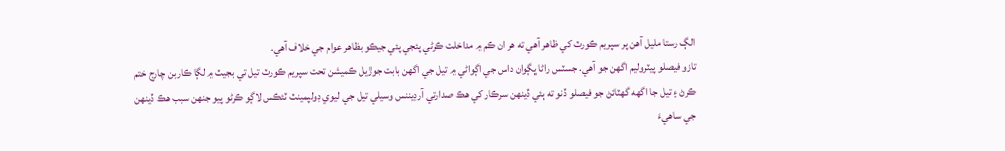الڳ رستا مليل آهن پر سپريم ڪورٽ کي ظاهر آهي ته هر ان ڪم ۾ مداخلت ڪرڻي پئجي پئي جيڪو بظاهر عوام جي خلاف آهي.
تازو فيصلو پيٽروليم اگهن جو آهي. جسٽس راڻا ڀڳوان داس جي اڳواڻي ۾ تيل جي اگهن بابت جوڙيل ڪميشن تحت سپريم ڪورٽ تيل تي بجيٽ ۾ لڳا ڪاربن چارج ختم ڪرڻ ۽ تيل جا اگهه گهٽائڻ جو فيصلو ڏنو ته ٻئي ڏينهن سرڪار کي هڪ صدارتي آرڊيننس وسيلي تيل جي ليوي ڊولپمينٽ ٽئڪس لاڳو ڪرڻو پيو جنهن سبب هڪ ڏينهن جي ساهيءَ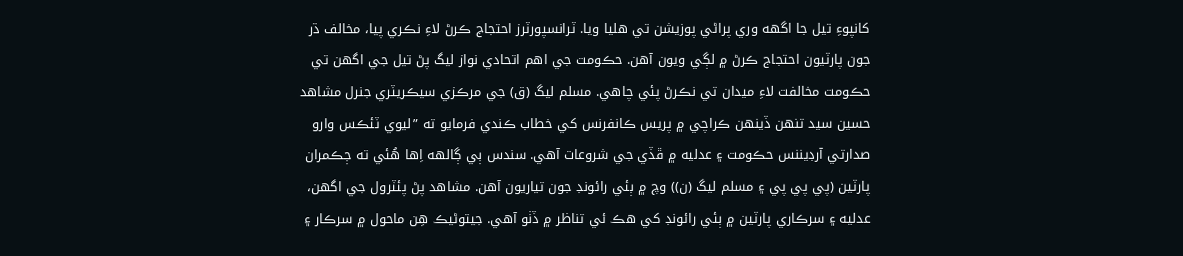کانپوءِ تيل جا اگهه وري پراڻي پوزيشن تي هليا ويا. ٽرانسپورٽرز احتجاج ڪرڻ لاءِ نڪري پيا، مخالف ڌر جون پارٽيون احتجاج ڪرڻ ۾ لڳي ويون آهن. حڪومت جي اهم اتحادي نواز ليگ پڻ تيل جي اگهن تي حڪومت مخالفت لاءِ ميدان تي نڪرڻ پئي چاهي. مسلم ليگ (ق) جي مرڪزي سيڪريٽري جنرل مشاهد حسين سيد تنهن ڏينهن ڪراچي ۾ پريس ڪانفرنس کي خطاب ڪندي فرمايو ته ”ليوي ٽئڪس وارو صدارتي آرڊيننس حڪومت ۽ عدليه ۾ ڦڏي جي شروعات آهي. سندس ٻي ڳالهه اِها هُئي ته ڄڪمران پارٽين (پي پي پي ۽ مسلم ليگ (ن)) وچ ۾ ٻئي رائونڊ جون تياريون آهن. مشاهد پڻ پئٽرول جي اگهن، عدليه ۽ سرڪاري پارٽين ۾ ٻئي رائونڊ کي هڪ ئي تناظر ۾ ڏٺو آهي. جيتوڻيڪ هِن ماحول ۾ سرڪار ۽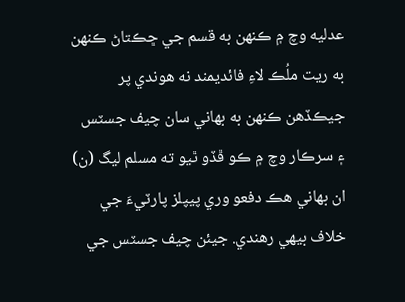عدليه وچ ۾ ڪنهن به قسم جي ڇڪتاڻ ڪنهن به ريت ملُڪ لاءِ فائديمند نه هوندي پر جيڪڏهن ڪنهن به بهاني سان چيف جسٽس ۽ سرڪار وچ ۾ ڪو ڦڏو ٿيو ته مسلم ليگ (ن) ان بهاني هڪ دفعو وري پيپلز پارٽيءَ جي خلاف بيهي رهندي. جيئن چيف جسٽس جي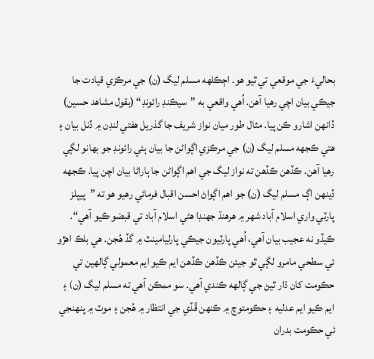بحاليءَ جي موقعي تي ٿيو هو. اڄڪلهه مسلم ليگ (ن) جي مرڪزي قيادت جا جيڪي بيان اچي رهيا آهن. اُهي واقعي به ”سيڪنڊ رائونڊ“ (بقول مشاهد حسين) ڏانهن اشارو ڪن پيا. مثال طور ميان نواز شريف جا گذريل هفتي لنڊن ۾ ڏنل بيان ۽ هتي ڪجهه مسلم ليگ (ن) جي مرڪزي اڳواڻن جا بيان ٻئي رائونڊ جو بهانو لڳي رهيا آهن. ڪڏهن ڪڏهن ته نواز ليگ جي اهم اڳواڻن جا ٻاراڻا بيان اچن پيا. ڪجهه ڏينهن اڳ مسلم ليگ (ن) جو اهم اڳواڻ احسن اقبال فرمائي رهيو هو ته ”پيپلز پارٽي واري اسلام آباد شهر ۾ هرهنڌ جهنڊا هڻي اسلام آباد تي قبضو ڪيو آهي“. ڪيڏو نه عجيب بيان آهي، اُهي پارٽيون جيڪي پارليامينٽ ۾ گڏ هُجن. هي بلڪ اهڙو ئي سطحي مامرو لڳي ٿو جيئن ڪڏهن ڪڏهن ايم ڪيو ايم معمولي ڳالهين تي حڪومت کان ڌار ٿيڻ جي ڳالهه ڪندي آهي. سو ممڪن آهي ته مسلم ليگ (ن) ۽ ايم ڪيو ايم عدليه ۽ حڪومتوچ ۾ ڪنهن ڦڏي جي انتظار ۾ هُجن ۽ موٽ ۾ پنهنجي ئي حڪومت بدران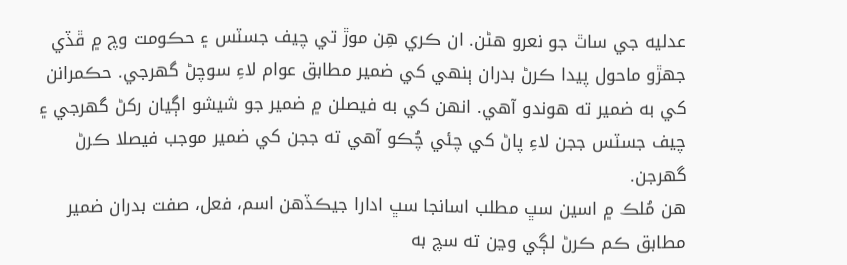عدليه جي ساٿ جو نعرو هڻن. ان ڪري هِن موڙ تي چيف جسٽس ۽ حڪومت وچ ۾ ڦڏي جهڙو ماحول پيدا ڪرڻ بدران ٻنهي کي ضمير مطابق عوام لاءِ سوچڻ گهرجي. حڪمرانن کي به ضمير ته هوندو آهي. انهن کي به فيصلن ۾ ضمير جو شيشو اڳيان رکڻ گهرجي ۽ چيف جسٽس ججن لاءِ پاڻ کي چئي چُڪو آهي ته ججن کي ضمير موجب فيصلا ڪرڻ گهرجن.
هن مُلڪ ۾ اسين سڀ مطلب اسانجا سڀ ادارا جيڪڏهن اسم، فعل، صفت بدران ضمير مطابق ڪم ڪرڻ لڳي وڃن ته سچ به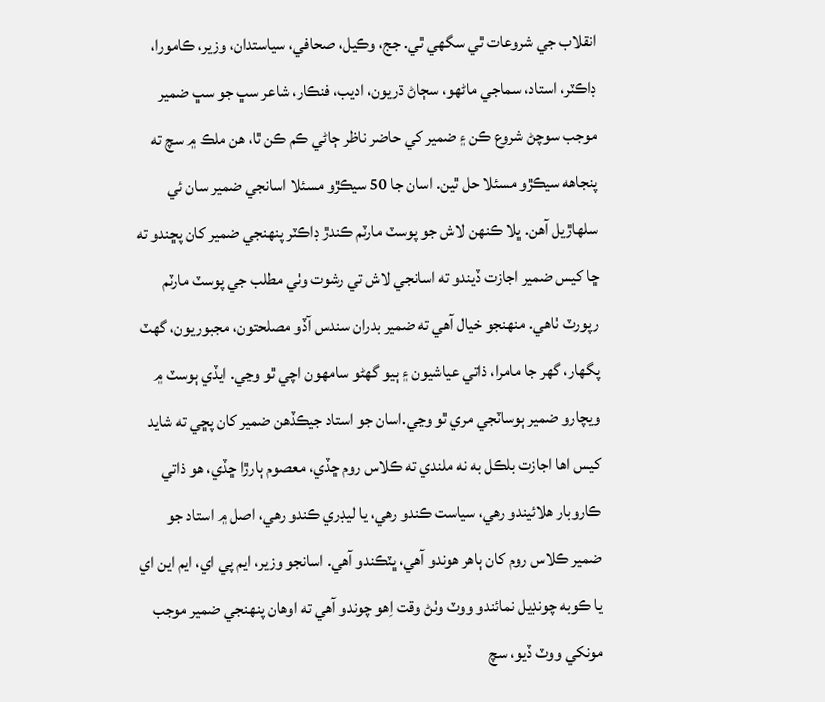انقلاب جي شروعات ٿي سگهي ٿي. جج، وڪيل، صحافي، سياستدان، وزير، ڪامورا، ڊاڪٽر، استاد، سماجي ماڻهو، سڄاڻ ڌريون، اديب، فنڪار، شاعر سڀ جو سڀ ضمير موجب سوچڻ شروع ڪن ۽ ضمير کي حاضر ناظر ڄاڻي ڪم ڪن ٿا، هن ملڪ ۾ سچ ته پنجاهه سيڪڙو مسئلا حل ٿين. اسان جا 50 سيڪڙو مسئلا اسانجي ضمير سان ئي سلهاڙيل آهن. ڀلا ڪنهن لاش جو پوسٽ مارٽم ڪندڙ ڊاڪٽر پنهنجي ضمير کان پڇندو ته ڇا کيس ضمير اجازت ڏيندو ته اسانجي لاش تي رشوت وٺي مطلب جي پوسٽ مارٽم رپورٽ ٺاهي. منهنجو خيال آهي ته ضمير بدران سندس آڏو مصلحتون، مجبوريون، گهٽ پگهار، گهر جا مامرا، ذاتي عياشيون ۽ ٻيو گهڻو سامهون اچي ٿو وڃي. ايڏي ٻوسٽ ۾ ويچارو ضمير ٻوساٽجي مري ٿو وڃي.اسان جو استاد جيڪڏهن ضمير کان پڇي ته شايد کيس اها اجازت بلڪل به نه ملندي ته ڪلاس روم ڇڏي، معصوم ٻارڙا ڇڏي، هو ذاتي ڪاروبار هلائيندو رهي، سياست ڪندو رهي، يا ليڊري ڪندو رهي، اصل ۾ استاد جو ضمير ڪلاس روم کان ٻاهر هوندو آهي، ڀٽڪندو آهي. اسانجو وزير، ايم پي اي، ايم اين اي يا ڪوبه چونڊيل نمائندو ووٽ وٺڻ وقت اِهو چوندو آهي ته اوهان پنهنجي ضمير موجب مونکي ووٽ ڏيو، سچ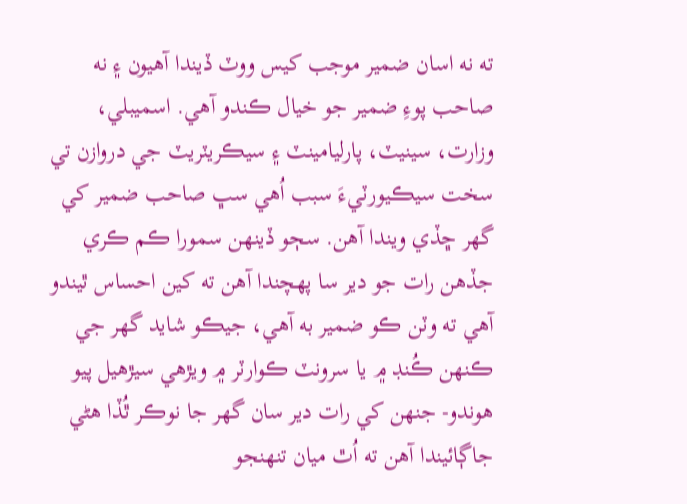ته نه اسان ضمير موجب کيس ووٽ ڏيندا آهيون ۽ نه صاحب پوءِ ضمير جو خيال ڪندو آهي. اسميبلي، وزارت، سينيٽ، پارليامينٽ ۽ سيڪريٽريٽ جي دروازن تي سخت سيڪيورٽيءَ سبب اُهي سڀ صاحب ضمير کي گهر ڇڏي ويندا آهن. سڄو ڏينهن سمورا ڪم ڪري جڏهن رات جو دير سا پهچندا آهن ته کين احساس ٿيندو آهي ته وٽن ڪو ضمير به آهي، جيڪو شايد گهر جي ڪنهن ڪُنڊ ۾ يا سرونٽ ڪوارٽر ۾ ويڙهي سيڙهيل پيو هوندو- جنهن کي رات دير سان گهر جا نوڪر ٿُڏا هڻي جاڳائيندا آهن ته اُٿ ميان تنهنجو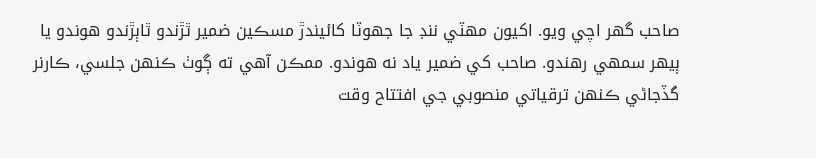صاحب گهر اچي ويو. اکيون مهٽي ننڊ جا جهوٽا کائيندڙ مسڪين ضمير ٿڙندو ٿاٻڙندو هوندو يا ٻيهر سمهي رهندو. صاحب کي ضمير ياد نه هوندو. ممڪن آهي ته ڳوٺ ڪنهن جلسي، ڪارنر گڏجاڻي ڪنهن ترقياتي منصوبي جي افتتاح وقت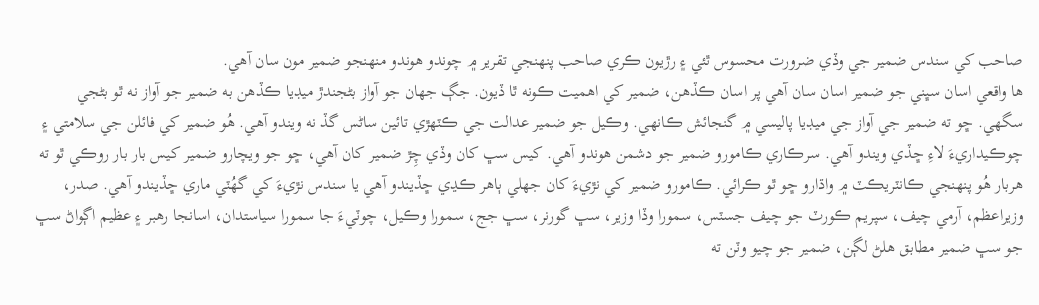صاحب کي سندس ضمير جي وڏي ضرورت محسوس ٿئي ۽ رڙيون ڪري صاحب پنهنجي تقرير ۾ چوندو هوندو منهنجو ضمير مون سان آهي.
ها واقعي اسان سڀني جو ضمير اسان سان آهي پر اسان ڪڏهن، ضمير کي اهميت ڪونه ٿا ڏيون. جڳ جهان جو آواز بڻجندڙ ميڊيا ڪڏهن به ضمير جو آواز نه ٿو بڻجي سگهي. ڇو ته ضمير جي آواز جي ميڊيا پاليسي ۾ گنجائش ڪانهي. وڪيل جو ضمير عدالت جي ڪٽهڙي تائين ساڻس گڏ نه ويندو آهي. هُو ضمير کي فائلن جي سلامتي ۽ چوڪيداريءَ لاءِ ڇڏي ويندو آهي. سرڪاري ڪامورو ضمير جو دشمن هوندو آهي. کيس سڀ کان وڏي چِڙ ضمير کان آهي، ڇو جو ويچارو ضمير کيس بار بار روڪي ٿو ته هربار هُو پنهنجي ڪانٽريڪٽ ۾ واڌارو ڇو ٿو ڪرائي. ڪامورو ضمير کي نڙيءَ کان جهلي ٻاهر ڪڍي ڇڏيندو آهي يا سندس نڙيءَ کي گهُٽي ماري ڇڏيندو آهي. صدر، وزيراعظم، آرمي چيف، سپريم ڪورٽ جو چيف جسٽس، سمورا وڏا وزير، سڀ گورنر، سڀ جج، سمورا وڪيل، چوٽيءَ جا سمورا سياستدان، اسانجا رهبر ۽ عظيم اڳواڻ سڀ جو سڀ ضمير مطابق هلڻ لڳن، ضمير جو چيو وٽن ته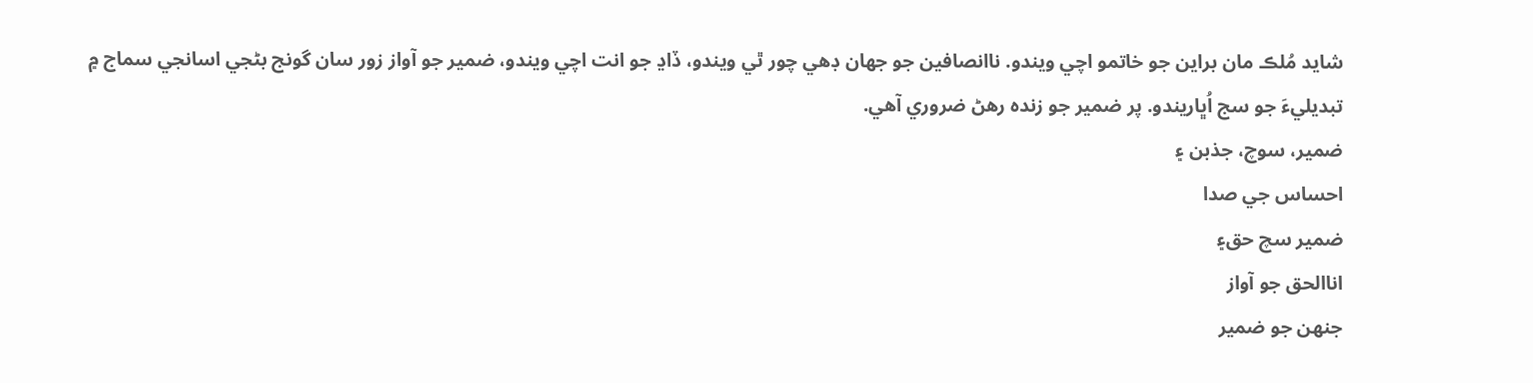شايد مُلڪ مان براين جو خاتمو اچي ويندو. ناانصافين جو جهان ڊهي چور ٿي ويندو، ڏاڍ جو انت اچي ويندو، ضمير جو آواز زور سان گونج بڻجي اسانجي سماج ۾ تبديليءَ جو سج اُڀاريندو. پر ضمير جو زنده رهڻ ضروري آهي.
ضمير، سوچ، جذبن ۽
احساس جي صدا
ضمير سچ حق۽
اناالحق جو آواز
جنهن جو ضمير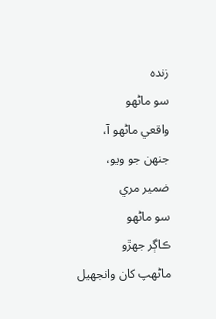زنده
سو ماڻهو
واقعي ماڻهو آ،
جنهن جو ويو،
ضمير مري
سو ماڻهو
ڪاڳر جهڙو
ماڻهپ کان وانجهيل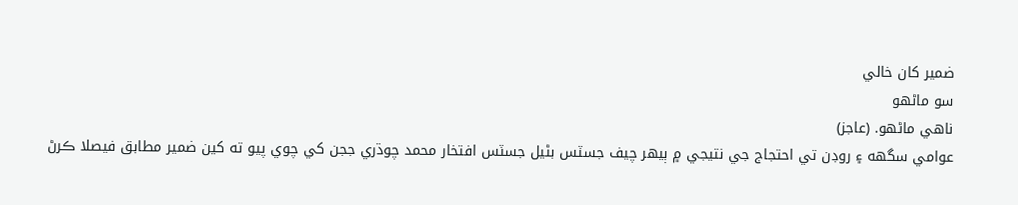ضمير کان خالي
سو ماڻهو
ناهي ماڻهو. (عاجز)
عوامي سگهه ۽ روڊن تي احتجاج جي نتيجي ۾ ٻيهر چيف جسٽس بڻيل جسٽس افتخار محمد چوڌري ججن کي چوي پيو ته کين ضمير مطابق فيصلا ڪرڻ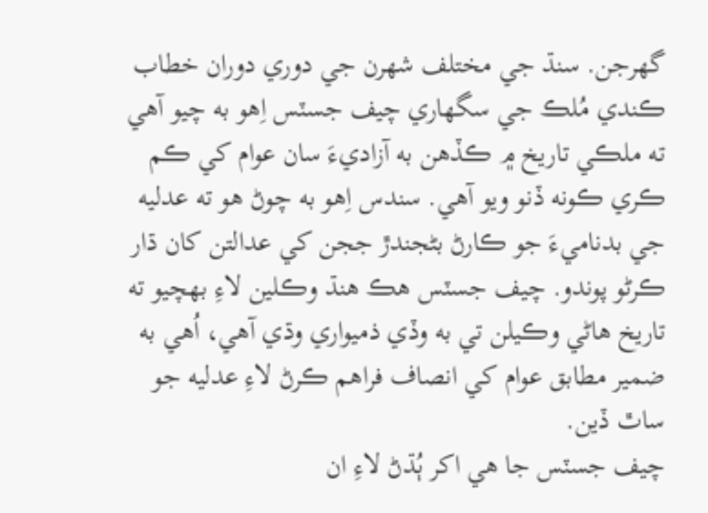گهرجن. سنڌ جي مختلف شهرن جي دوري دوران خطاب ڪندي مُلڪ جي سگهاري چيف جسٽس اِهو به چيو آهي ته ملڪي تاريخ ۾ ڪڏهن به آزاديءَ سان عوام کي ڪم ڪري ڪونه ڏنو ويو آهي. سندس اِهو به چوڻ هو ته عدليه جي بدناميءَ جو ڪارڻ بڻجندڙ ججن کي عدالتن کان ڌار ڪرڻو پوندو. چيف جسٽس هڪ هنڌ وڪلين لاءِ بهچيو ته تاريخ هاڻي وڪيلن تي به وڏي ذميواري وڌي آهي، اُهي به ضمير مطابق عوام کي انصاف فراهم ڪرڻ لاءِ عدليه جو ساٿ ڏين.
چيف جسٽس جا هي اکر ٻُڌڻ لاءِ ان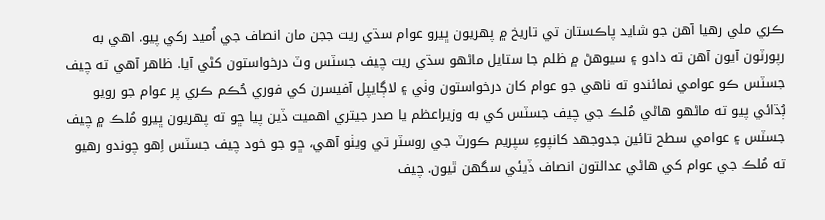ڪري ملي رهيا آهن جو شايد پاڪستان تي تاريخ ۾ پهريون ڀيرو عوام سڌي ريت ججن مان انصاف جي اُميد رکي پيو. اهي به رپورٽون آيون آهن ته دادو ۽ سيوهڻ ۾ ظلم جا ستايل ماڻهو سڌي ريت چيف جسٽس وٽ درخواستون کڻي آيا. ظاهر آهي ته چيف جسٽس ڪو عوامي نمائندو ته ناهي جو عوام کان درخواستون وٺي ۽ لاڳايپل آفيسرن کي فوري حُڪم ڪري پر عوام جو رويو ٻُڌائي پيو ته ماڻهو هاڻي مُلڪ جي چيف جسٽس کي به وزيراعظم يا صدر جيتري اهميت ڏين پيا ڇو ته پهريون ڀيرو مُلڪ ۾ چيف جسٽس ۽ عوامي سطح تائين جدوجهد کانپوءِ سپريم ڪورٽ جي روسٽر تي ويٺو آهي، ڇو جو خود چيف جسٽس اِهو چوندو رهيو ته مُلڪ جي عوام کي هاڻي عدالتون انصاف ڏيئي سگهن ٿيون. چيف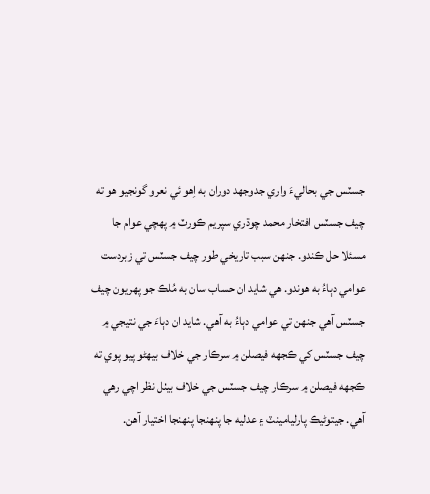جسٽس جي بحاليءَ واري جدوجهد دوران به اِهو ئي نعرو گونجيو هو ته چيف جسٽس افتخار محمد چوڌري سپريم ڪورٽ ۾ پهچي عوام جا مسئلا حل ڪندو. جنهن سبب تاريخي طور چيف جسٽس تي زبردست عوامي دٻاءُ به هوندو. هي شايد ان حساب سان به مُلڪ جو پهريون چيف جسٽس آهي جنهن تي عوامي دٻاءُ به آهي. شايد ان دٻاءَ جي نتيجي ۾ چيف جسٽس کي ڪجهه فيصلن ۾ سرڪار جي خلاف بيهڻو پيو پوي ته ڪجهه فيصلن ۾ سرڪار چيف جسٽس جي خلاف بيٺل نظر اچي رهي آهي. جيتوڻيڪ پارليامينٽ ۽ عدليه جا پنهنجا پنهنجا اختيار آهن.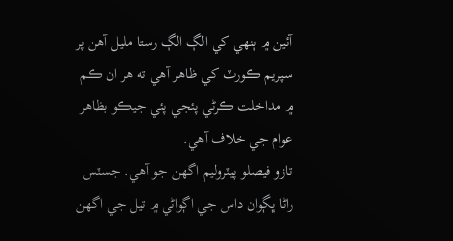آئين ۾ ٻنهي کي الڳ الڳ رستا مليل آهن پر سپريم ڪورٽ کي ظاهر آهي ته هر ان ڪم ۾ مداخلت ڪرڻي پئجي پئي جيڪو بظاهر عوام جي خلاف آهي.
تازو فيصلو پيٽروليم اگهن جو آهي. جسٽس راڻا ڀڳوان داس جي اڳواڻي ۾ تيل جي اگهن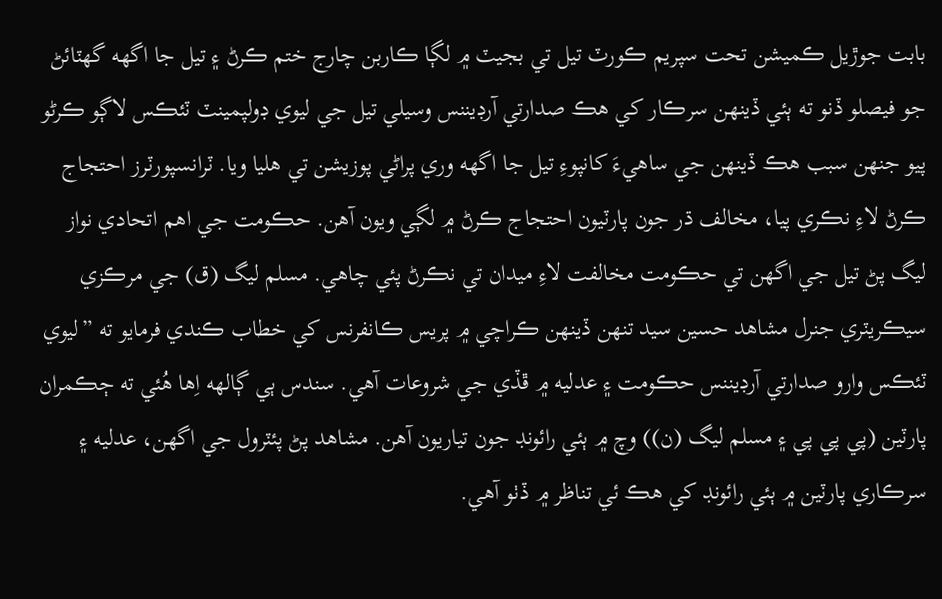بابت جوڙيل ڪميشن تحت سپريم ڪورٽ تيل تي بجيٽ ۾ لڳا ڪاربن چارج ختم ڪرڻ ۽ تيل جا اگهه گهٽائڻ جو فيصلو ڏنو ته ٻئي ڏينهن سرڪار کي هڪ صدارتي آرڊيننس وسيلي تيل جي ليوي ڊولپمينٽ ٽئڪس لاڳو ڪرڻو پيو جنهن سبب هڪ ڏينهن جي ساهيءَ کانپوءِ تيل جا اگهه وري پراڻي پوزيشن تي هليا ويا. ٽرانسپورٽرز احتجاج ڪرڻ لاءِ نڪري پيا، مخالف ڌر جون پارٽيون احتجاج ڪرڻ ۾ لڳي ويون آهن. حڪومت جي اهم اتحادي نواز ليگ پڻ تيل جي اگهن تي حڪومت مخالفت لاءِ ميدان تي نڪرڻ پئي چاهي. مسلم ليگ (ق) جي مرڪزي سيڪريٽري جنرل مشاهد حسين سيد تنهن ڏينهن ڪراچي ۾ پريس ڪانفرنس کي خطاب ڪندي فرمايو ته ”ليوي ٽئڪس وارو صدارتي آرڊيننس حڪومت ۽ عدليه ۾ ڦڏي جي شروعات آهي. سندس ٻي ڳالهه اِها هُئي ته ڄڪمران پارٽين (پي پي پي ۽ مسلم ليگ (ن)) وچ ۾ ٻئي رائونڊ جون تياريون آهن. مشاهد پڻ پئٽرول جي اگهن، عدليه ۽ سرڪاري پارٽين ۾ ٻئي رائونڊ کي هڪ ئي تناظر ۾ ڏٺو آهي.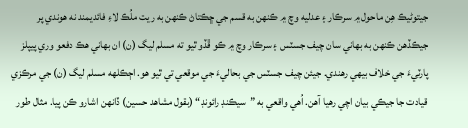جيتوڻيڪ هِن ماحول ۾ سرڪار ۽ عدليه وچ ۾ ڪنهن به قسم جي ڇڪتاڻ ڪنهن به ريت ملُڪ لاءِ فائديمند نه هوندي پر جيڪڏهن ڪنهن به بهاني سان چيف جسٽس ۽ سرڪار وچ ۾ ڪو ڦڏو ٿيو ته مسلم ليگ (ن) ان بهاني هڪ دفعو وري پيپلز پارٽيءَ جي خلاف بيهي رهندي. جيئن چيف جسٽس جي بحاليءَ جي موقعي تي ٿيو هو. اڄڪلهه مسلم ليگ (ن) جي مرڪزي قيادت جا جيڪي بيان اچي رهيا آهن. اُهي واقعي به ”سيڪنڊ رائونڊ“ (بقول مشاهد حسين) ڏانهن اشارو ڪن پيا. مثال طور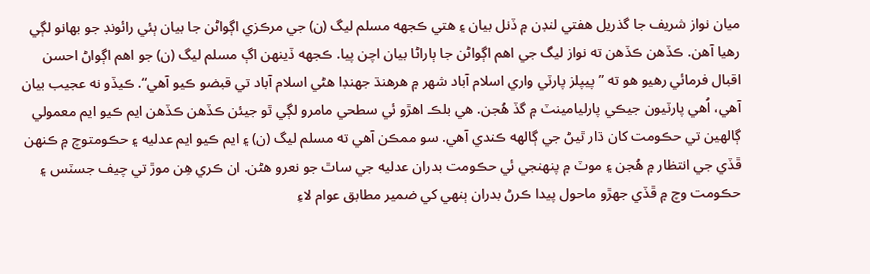ميان نواز شريف جا گذريل هفتي لنڊن ۾ ڏنل بيان ۽ هتي ڪجهه مسلم ليگ (ن) جي مرڪزي اڳواڻن جا بيان ٻئي رائونڊ جو بهانو لڳي رهيا آهن. ڪڏهن ڪڏهن ته نواز ليگ جي اهم اڳواڻن جا ٻاراڻا بيان اچن پيا. ڪجهه ڏينهن اڳ مسلم ليگ (ن) جو اهم اڳواڻ احسن اقبال فرمائي رهيو هو ته ”پيپلز پارٽي واري اسلام آباد شهر ۾ هرهنڌ جهنڊا هڻي اسلام آباد تي قبضو ڪيو آهي“. ڪيڏو نه عجيب بيان آهي، اُهي پارٽيون جيڪي پارليامينٽ ۾ گڏ هُجن. هي بلڪ اهڙو ئي سطحي مامرو لڳي ٿو جيئن ڪڏهن ڪڏهن ايم ڪيو ايم معمولي ڳالهين تي حڪومت کان ڌار ٿيڻ جي ڳالهه ڪندي آهي. سو ممڪن آهي ته مسلم ليگ (ن) ۽ ايم ڪيو ايم عدليه ۽ حڪومتوچ ۾ ڪنهن ڦڏي جي انتظار ۾ هُجن ۽ موٽ ۾ پنهنجي ئي حڪومت بدران عدليه جي ساٿ جو نعرو هڻن. ان ڪري هِن موڙ تي چيف جسٽس ۽ حڪومت وچ ۾ ڦڏي جهڙو ماحول پيدا ڪرڻ بدران ٻنهي کي ضمير مطابق عوام لاءِ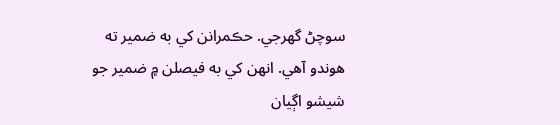سوچڻ گهرجي. حڪمرانن کي به ضمير ته هوندو آهي. انهن کي به فيصلن ۾ ضمير جو شيشو اڳيان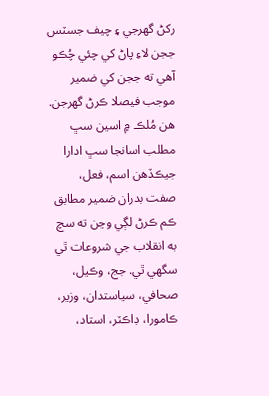رکڻ گهرجي ۽ چيف جسٽس ججن لاءِ پاڻ کي چئي چُڪو آهي ته ججن کي ضمير موجب فيصلا ڪرڻ گهرجن.
هن مُلڪ ۾ اسين سڀ مطلب اسانجا سڀ ادارا جيڪڏهن اسم، فعل، صفت بدران ضمير مطابق ڪم ڪرڻ لڳي وڃن ته سچ به انقلاب جي شروعات ٿي سگهي ٿي. جج، وڪيل، صحافي، سياستدان، وزير، ڪامورا، ڊاڪٽر، استاد،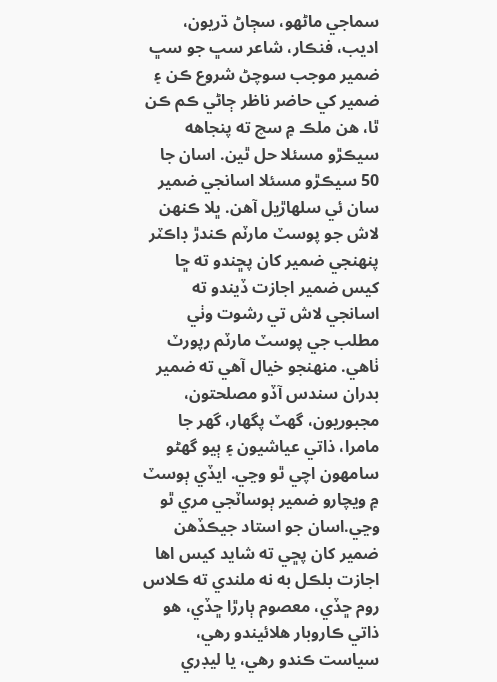سماجي ماڻهو، سڄاڻ ڌريون، اديب، فنڪار، شاعر سڀ جو سڀ ضمير موجب سوچڻ شروع ڪن ۽ ضمير کي حاضر ناظر ڄاڻي ڪم ڪن ٿا، هن ملڪ ۾ سچ ته پنجاهه سيڪڙو مسئلا حل ٿين. اسان جا 50 سيڪڙو مسئلا اسانجي ضمير سان ئي سلهاڙيل آهن. ڀلا ڪنهن لاش جو پوسٽ مارٽم ڪندڙ ڊاڪٽر پنهنجي ضمير کان پڇندو ته ڇا کيس ضمير اجازت ڏيندو ته اسانجي لاش تي رشوت وٺي مطلب جي پوسٽ مارٽم رپورٽ ٺاهي. منهنجو خيال آهي ته ضمير بدران سندس آڏو مصلحتون، مجبوريون، گهٽ پگهار، گهر جا مامرا، ذاتي عياشيون ۽ ٻيو گهڻو سامهون اچي ٿو وڃي. ايڏي ٻوسٽ ۾ ويچارو ضمير ٻوساٽجي مري ٿو وڃي.اسان جو استاد جيڪڏهن ضمير کان پڇي ته شايد کيس اها اجازت بلڪل به نه ملندي ته ڪلاس روم ڇڏي، معصوم ٻارڙا ڇڏي، هو ذاتي ڪاروبار هلائيندو رهي، سياست ڪندو رهي، يا ليڊري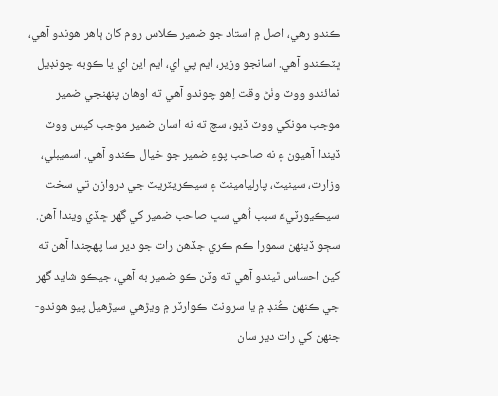ڪندو رهي، اصل ۾ استاد جو ضمير ڪلاس روم کان ٻاهر هوندو آهي، ڀٽڪندو آهي. اسانجو وزير، ايم پي اي، ايم اين اي يا ڪوبه چونڊيل نمائندو ووٽ وٺڻ وقت اِهو چوندو آهي ته اوهان پنهنجي ضمير موجب مونکي ووٽ ڏيو، سچ ته نه اسان ضمير موجب کيس ووٽ ڏيندا آهيون ۽ نه صاحب پوءِ ضمير جو خيال ڪندو آهي. اسميبلي، وزارت، سينيٽ، پارليامينٽ ۽ سيڪريٽريٽ جي دروازن تي سخت سيڪيورٽيءَ سبب اُهي سڀ صاحب ضمير کي گهر ڇڏي ويندا آهن. سڄو ڏينهن سمورا ڪم ڪري جڏهن رات جو دير سا پهچندا آهن ته کين احساس ٿيندو آهي ته وٽن ڪو ضمير به آهي، جيڪو شايد گهر جي ڪنهن ڪُنڊ ۾ يا سرونٽ ڪوارٽر ۾ ويڙهي سيڙهيل پيو هوندو- جنهن کي رات دير سان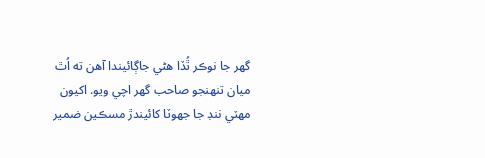گهر جا نوڪر ٿُڏا هڻي جاڳائيندا آهن ته اُٿ ميان تنهنجو صاحب گهر اچي ويو. اکيون مهٽي ننڊ جا جهوٽا کائيندڙ مسڪين ضمير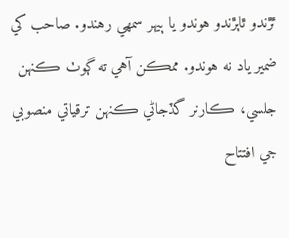ٿڙندو ٿاٻڙندو هوندو يا ٻيهر سمهي رهندو. صاحب کي ضمير ياد نه هوندو. ممڪن آهي ته ڳوٺ ڪنهن جلسي، ڪارنر گڏجاڻي ڪنهن ترقياتي منصوبي جي افتتاح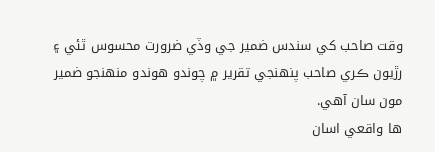وقت صاحب کي سندس ضمير جي وڏي ضرورت محسوس ٿئي ۽ رڙيون ڪري صاحب پنهنجي تقرير ۾ چوندو هوندو منهنجو ضمير مون سان آهي.
ها واقعي اسان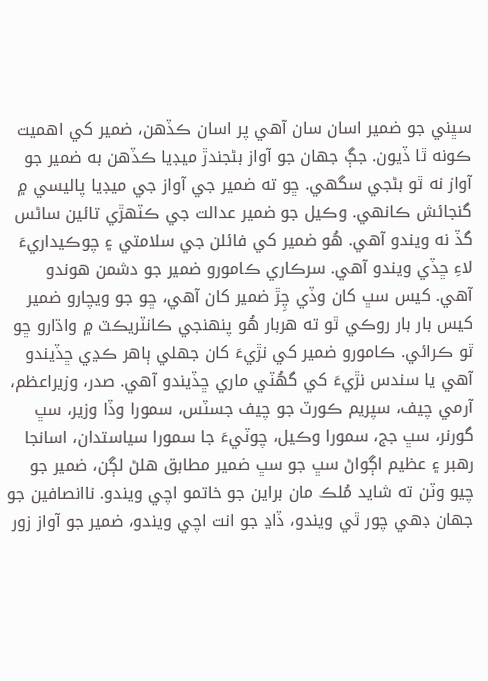سڀني جو ضمير اسان سان آهي پر اسان ڪڏهن، ضمير کي اهميت ڪونه ٿا ڏيون. جڳ جهان جو آواز بڻجندڙ ميڊيا ڪڏهن به ضمير جو آواز نه ٿو بڻجي سگهي. ڇو ته ضمير جي آواز جي ميڊيا پاليسي ۾ گنجائش ڪانهي. وڪيل جو ضمير عدالت جي ڪٽهڙي تائين ساڻس گڏ نه ويندو آهي. هُو ضمير کي فائلن جي سلامتي ۽ چوڪيداريءَ لاءِ ڇڏي ويندو آهي. سرڪاري ڪامورو ضمير جو دشمن هوندو آهي. کيس سڀ کان وڏي چِڙ ضمير کان آهي، ڇو جو ويچارو ضمير کيس بار بار روڪي ٿو ته هربار هُو پنهنجي ڪانٽريڪٽ ۾ واڌارو ڇو ٿو ڪرائي. ڪامورو ضمير کي نڙيءَ کان جهلي ٻاهر ڪڍي ڇڏيندو آهي يا سندس نڙيءَ کي گهُٽي ماري ڇڏيندو آهي. صدر، وزيراعظم، آرمي چيف، سپريم ڪورٽ جو چيف جسٽس، سمورا وڏا وزير، سڀ گورنر، سڀ جج، سمورا وڪيل، چوٽيءَ جا سمورا سياستدان، اسانجا رهبر ۽ عظيم اڳواڻ سڀ جو سڀ ضمير مطابق هلڻ لڳن، ضمير جو چيو وٽن ته شايد مُلڪ مان براين جو خاتمو اچي ويندو. ناانصافين جو جهان ڊهي چور ٿي ويندو، ڏاڍ جو انت اچي ويندو، ضمير جو آواز زور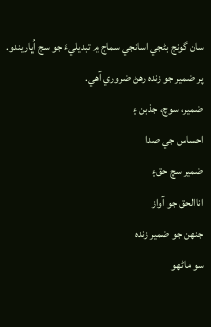سان گونج بڻجي اسانجي سماج ۾ تبديليءَ جو سج اُڀاريندو. پر ضمير جو زنده رهڻ ضروري آهي.
ضمير، سوچ، جذبن ۽
احساس جي صدا
ضمير سچ حق۽
اناالحق جو آواز
جنهن جو ضمير زنده
سو ماڻهو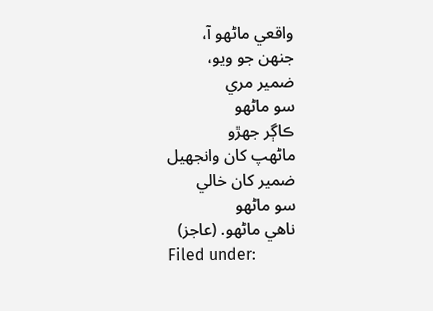واقعي ماڻهو آ،
جنهن جو ويو،
ضمير مري
سو ماڻهو
ڪاڳر جهڙو
ماڻهپ کان وانجهيل
ضمير کان خالي
سو ماڻهو
ناهي ماڻهو. (عاجز)
Filed under: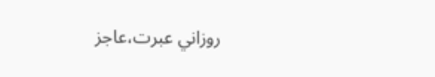روزاني عبرت،عاجز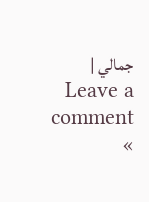جمالي | Leave a comment »